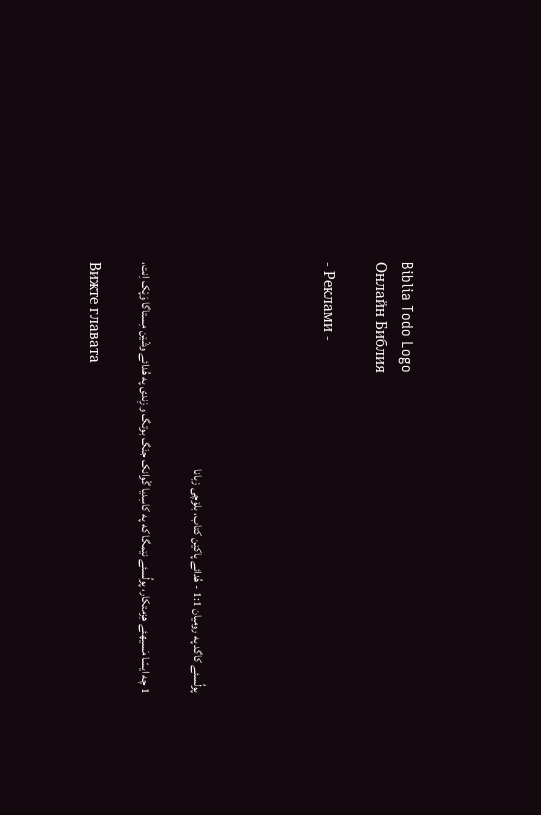Biblia Todo Logo
Онлайн Библия

- Реклами -




پولُسئے کاگد په رومیان 1:1 - هُدائے پاکێن کتاب، بلۆچی زبانا

1 چه ایسّا مَسیهئے هِزمتکار، پولُسئے نێمگا که په کاسِدیا گْوانک جنَگ بوتگ و زِندی په هُدائے وشّێن مِستاگا وَپْک اِنت،

Вижте главата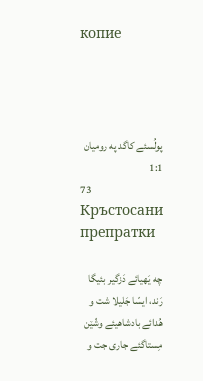копие




پولُسئے کاگد په رومیان 1:1
73 Кръстосани препратки

چه یَهیائے دَزگیر بئیگا رَند، ایسّا جَلیلا شت و هُدائے بادشاهیئے وشّێن مِستاگئے جاری جت و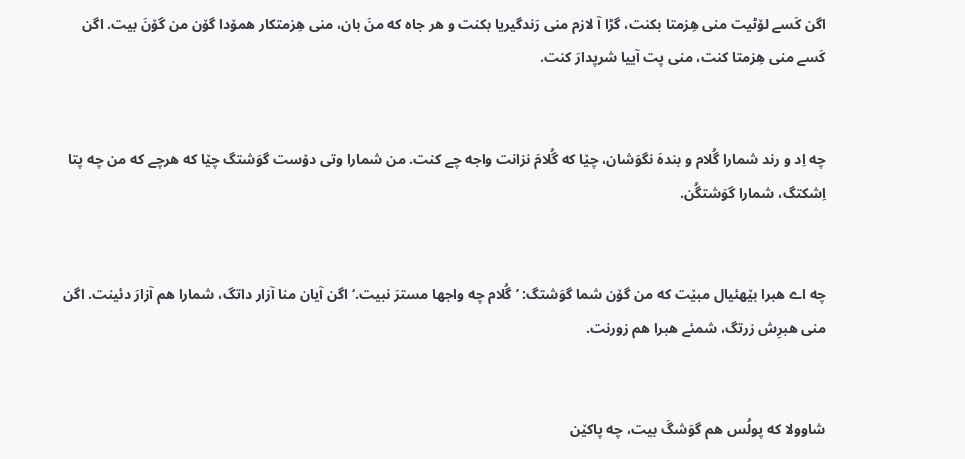اگن کَسے لۆٹیت منی هِزمتا بکنت، گڑا آ لازم منی رَندگیریا بکنت و هر جاه که منَ بان، منی هِزمتکار همۆدا گۆن من گۆنَ بیت. اگن کَسے منی هِزمتا کنت، منی پت آییا شرپدارَ کنت.


چه اِد و رند شمارا گُلام و بندهَ نگوَشان، چێا که گُلامَ نزانت واجه چے کنت. من شمارا وتی دۆست گوَشتگ چێا که هرچے که من چه پتا اِشکتگ، شمارا گوَشتگُن.


چه اے هبرا بێهئیال مبێت که من گۆن شما گوَشتگ: ’گُلام چه واجها مسترَ نبیت.‘ اگن آیان منا آزار داتگ، شمارا هم آزارَ دئینت. اگن منی هبرِش زرتگ، شمئے هبرا هم زورنت.


شاوولا که پولُس هم گوَشگَ بیت، چه پاکێن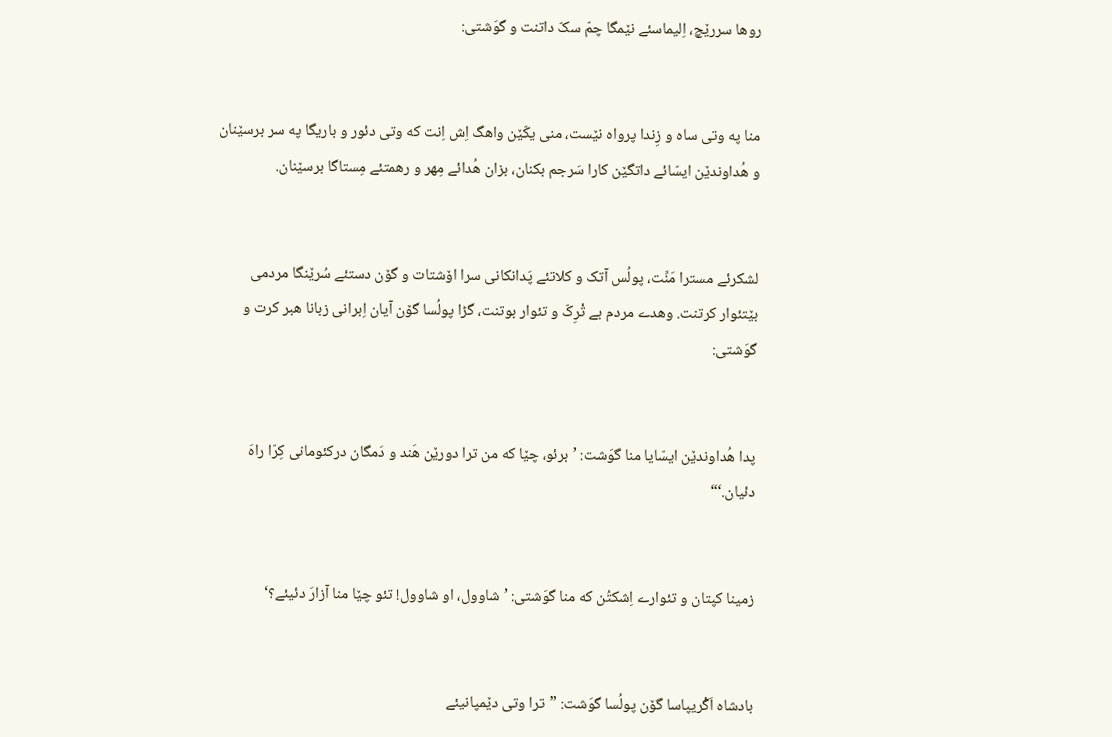روها سررێچ، اِلیماسئے نێمگا چمّ سکّ داتنت و گوَشتی:


منا په وتی ساه و زِندا پرواه نێست، منی یکّێن واهگ اِش اِنت که وتی دئور و باریگا په سر برسێنان و هُداوندێن ایسّائے داتگێن کارا سَرجم بکنان، بزان هُدائے مِهر و رهمتئے مِستاگا برسێنان.


لشکرئے مسترا مَنِّت، پولُس آتک و کلاتئے پَدانکانی سرا اۆشتات و گۆن دستئے سُرێنگا مردمی بێتئوار کرتنت. وهدے مردم بے تْرِکّ و تئوار بوتنت، گڑا پولُسا گۆن آیان اِبرانی زبانا هبر کرت و گوَشتی:


پدا هُداوندێن ایسّایا منا گوَشت: ’برئو، چێا که من ترا دورێن هَند و دَمگان درکئومانی کِرّا راهَ دئیان.‘“


زمینا کپتان و تئوارے اِشکتُن که منا گوَشتی: ’شاوول، او شاوول! تئو چێا منا آزارَ دئیئے؟‘


بادشاه اَگْریپاسا گۆن پولُسا گوَشت: ”ترا وتی دێمپانیئے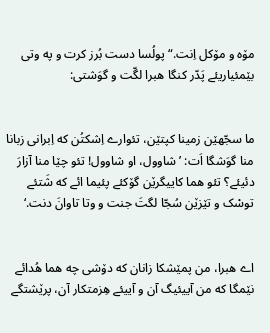مۆه و مۆکل اِنت.“ پولُسا دست بُرز کرت و په وتی بێمئیاریئے پَدّر کنگا هبرا لگّت و گوَشتی:


ما سجّهێن زمینا کپتێن، تئوارے اِشکتُن که اِبرانی زبانا منا گوَشگا اَت: ’شاوول، او شاوول! تئو چێا منا آزارَ دئیئے؟ تئو هما کاییگرێن گۆکئے پئیما ائے که شَتئے توسْک و تێزێن سُجّا لگتَ جنت و وتا تاوانَ دنت.‘


اے هبرا، من پمێشکا زانان که دۆشی چه هما هُدائے نێمگا که من آییئیگ آن و آییئے هِزمتکار آن، پرێشتگے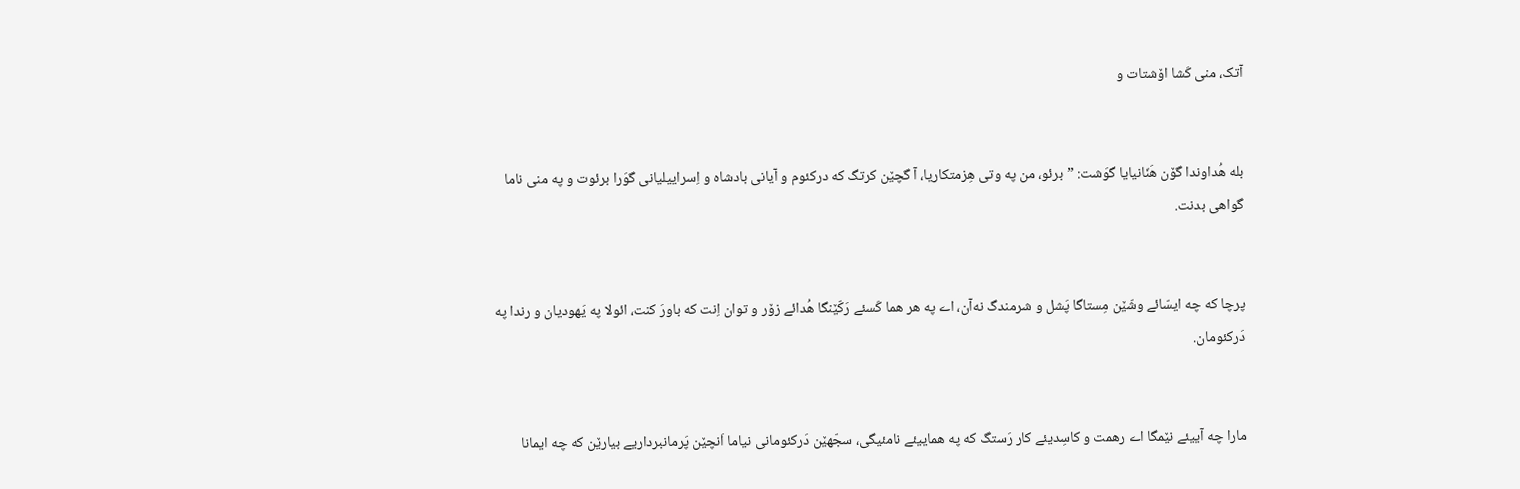آتک، منی کَشا اۆشتات و


بله هُداوندا گۆن هَنّانیایا گوَشت: ”برئو، من په وتی هِزمتکاریا، آ گچێن کرتگ که درکئوم و آیانی بادشاه و اِسراییلیانی گوَرا برئوت و په منی ناما گواهی بدنت.


پرچا که چه ایسّائے وشّێن مِستاگا پَشل و شرمندگ نه‌آن، اے په هر هما کَسئے رَکّێنگا هُدائے زۆر و توان اِنت که باورَ کنت، ائولا په یَهودیان و رندا په دَرکئومان.


مارا چه آییئے نێمگا اے رهمت و کاسِدیئے کار رَستگ که په هماییئے نامئیگی، سجّهێن دَرکئومانی نیاما اَنچێن پَرمانبرداریے بیارێن که چه ایمانا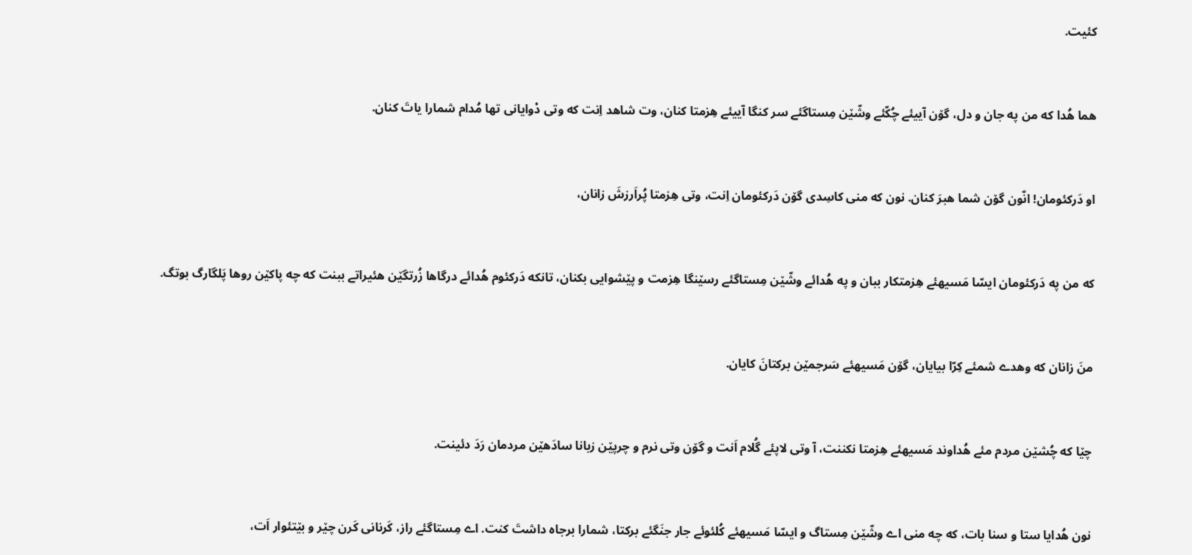کئیت.


هما هُدا که من په جان و دل، گۆن آییئے چُکّئے وشّێن مِستاگئے سر کنگا آییئے هِزمتا کنان، وت شاهد اِنت که وتی دْوایانی تها مُدام شمارا یاتَ کنان.


او دَرکئومان! انّون گۆن شما هبرَ کنان. نون که منی کاسِدی گۆن دَرکئومان اِنت، وتی هِزمتا پُراَرزشَ زانان،


که من په دَرکئومان ایسّا مَسیهئے هِزمتکار ببان و په هُدائے وشّێن مِستاگئے رسێنگا هِزمت و پێشوایی بکنان، تانکه دَرکئوم هُدائے درگاها زُرتگێن هئیراتے ببنت که چه پاکێن روها پَلگارگ بوتگ.


منَ زانان که وهدے شمئے کِرّا بیایان، گۆن مَسیهئے سَرجمێن برکتانَ کایان.


چێا که چُشێن مردم مئے هُداوند مَسیهئے هِزمتا نکننت، آ وتی لاپئے گُلام اَنت و گۆن وتی نرم و چرپێن زبانا سادَهێن مردمان رَدَ دئینت.


نون هُدایا ستا و سنا بات، که چه منی اے وشّێن مِستاگ و ایسّا مَسیهئے کُلئوئے جار جنَگئے برکتا، شمارا برجاه داشتَ کنت. اے مِستاگئے راز، کَرنانی کَرن چێر و بێتئوار اَت،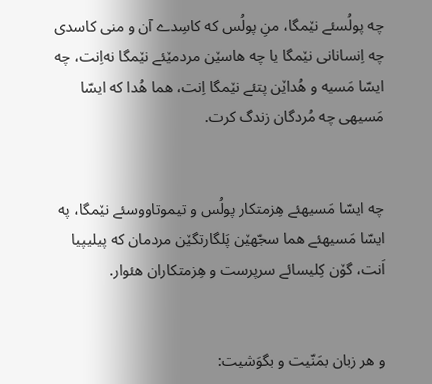چه پولُسئے نێمگا، منِ پولُس که کاسِدے آن و منی کاسدی چه اِنسانانی نێمگا یا چه هاسێن مردمێئے نێمگا نه‌اِنت، چه ایسّا مَسیه و هُداێن پتئے نێمگا اِنت، هما هُدا که ایسّا مَسیهی چه مُردگان زندگ کرت.


چه ایسّا مَسیهئے هِزمتکار پولُس و تیموتاووسئے نێمگا، په ایسّا مَسیهئے هما سجّهێن پَلگارتگێن مردمان که پیلیپیا اَنت، گۆن کِلیسائے سرپرست و هِزمتکاران هئوار.


و هر زبان بمَنّیت و بگوَشیت: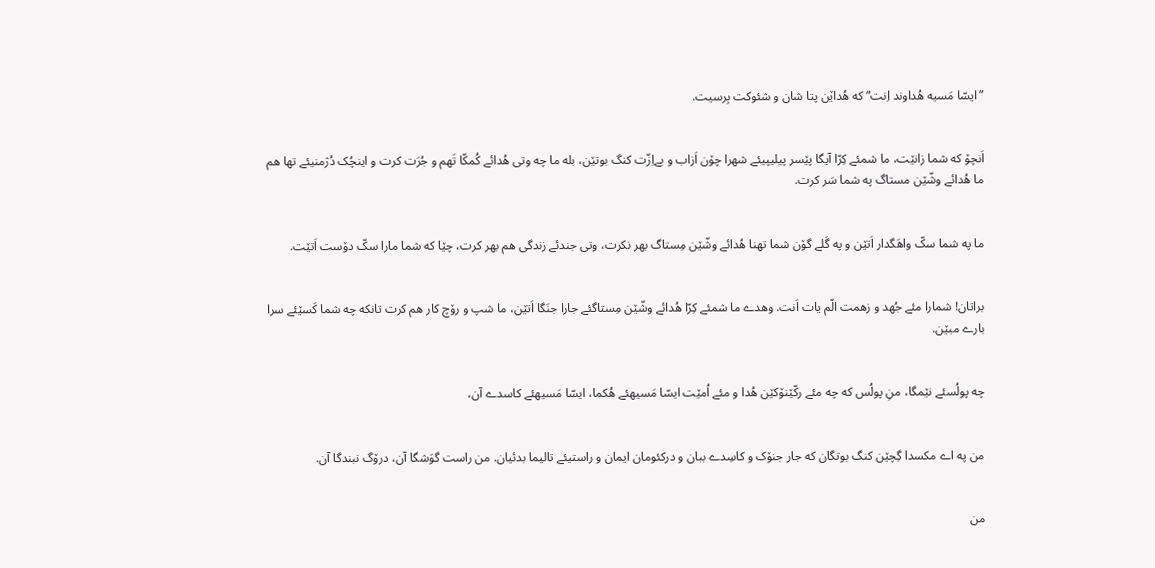”ایسّا مَسیه هُداوند اِنت“ که هُداێن پتا شان و شئوکت بِرسیت.


اَنچۆ که شما زانێت، ما شمئے کِرّا آیگا پێسر پیلیپیئے شهرا چۆن اَزاب و بےاِزّت کنگ بوتێن، بله ما چه وتی هُدائے کُمکّا تَهم و جُرَت کرت و اینچُک دُژمنیئے تها هم ما هُدائے وشّێن مستاگ په شما سَر کرت.


ما په شما سکّ واهَگدار اَتێن و په گَلے گۆن شما تهنا هُدائے وشّێن مِستاگ بهر نکرت، وتی جندئے زندگی هم بهر کرت، چێا که شما مارا سکّ دۆست اَتێت.


براتان! شمارا مئے جُهد و زهمت الّم یات اَنت. وهدے ما شمئے کِرّا هُدائے وشّێن مِستاگئے جارا جنَگا اَتێن، ما شپ و رۆچ کار هم کرت تانکه چه شما کَسێئے سرا بارے مبێن.


چه پولُسئے نێمگا، منِ پولُس که چه مئے رکّێنۆکێن هُدا و مئے اُمێت ایسّا مَسیهئے هُکما، ایسّا مَسیهئے کاسدے آن،


من په اے مکسدا گِچێن کنگ بوتگان که جار جنۆک و کاسِدے ببان و درکئومان ایمان و راستیئے تالیما بدئیان. من راست گوَشگا آن، درۆگ نبندگا آن.


من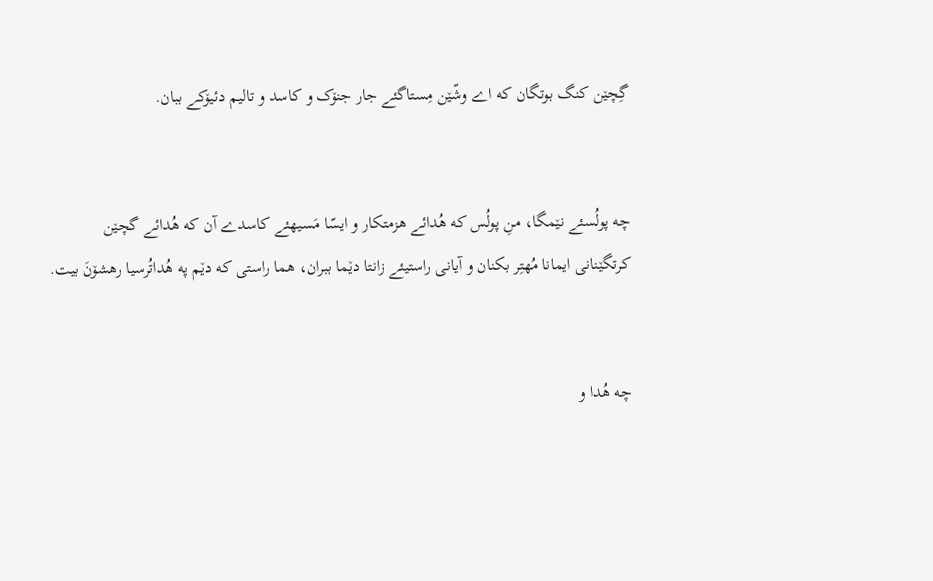گِچێن کنگ بوتگان که اے وشّێن مِستاگئے جار جنۆک و کاسد و تالیم دئیۆکے ببان.


چه پولُسئے نێمگا، منِ پولُس که هُدائے هزمتکار و ایسّا مَسیهئے کاسدے آن که هُدائے گچێن کرتگێنانی ایمانا مُهتِر بکنان و آیانی راستیئے زانتا دێما ببران، هما راستی که دێم په هُداتُرسیا رهشۆنَ بیت.


چه هُدا و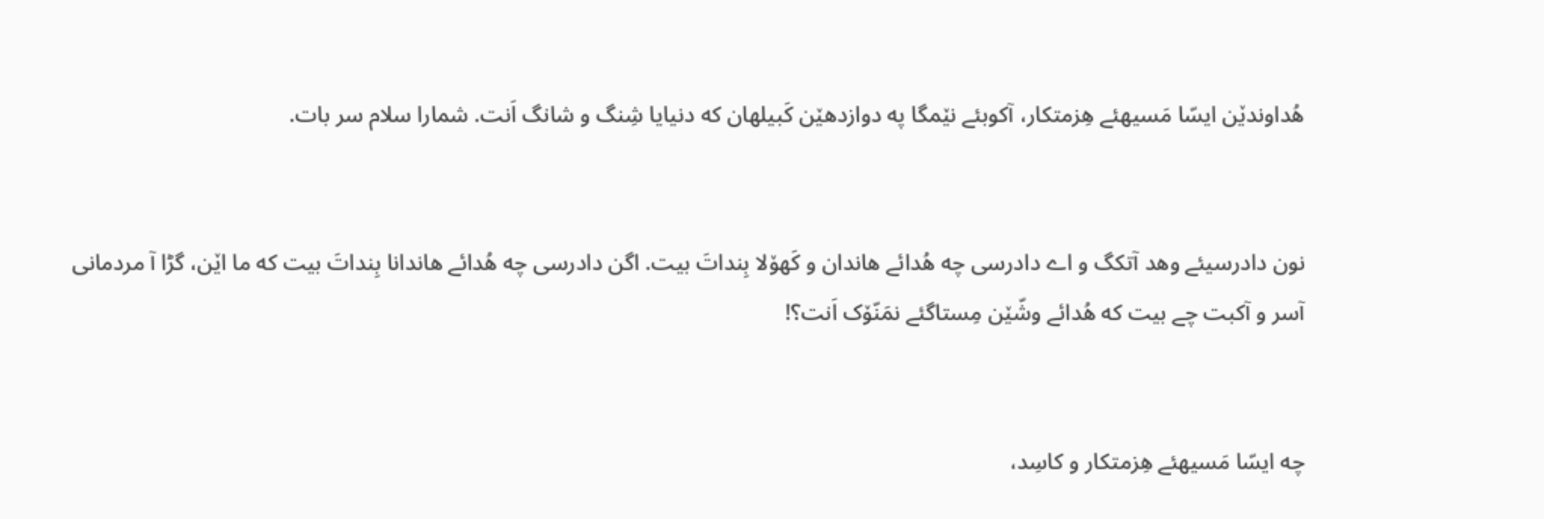هُداوندێن ایسّا مَسیهئے هِزمتکار، آکوبئے نێمگا په دوازدهێن کَبیلهان که دنیایا شِنگ و شانگ اَنت. شمارا سلام سر بات.


نون دادرسیئے وهد آتکگ و اے دادرسی چه هُدائے هاندان و کَهۆلا بِنداتَ بیت. اگن دادرسی چه هُدائے هاندانا بِنداتَ بیت که ما اێن، گڑا آ مردمانی آسر و آکبت چے بیت که هُدائے وشّێن مِستاگئے نمَنّۆک اَنت؟!


چه ایسّا مَسیهئے هِزمتکار و کاسِد،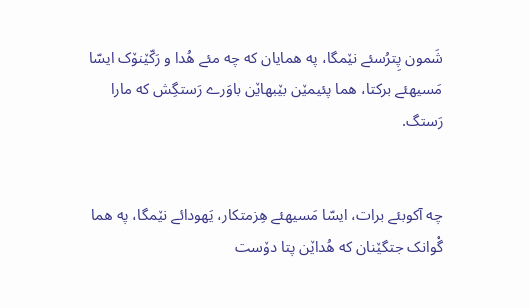شَمون پِترُسئے نێمگا، په همایان که چه مئے هُدا و رَکّێنۆک ایسّا مَسیهئے برکتا، هما پئیمێن بێبهاێن باوَرے رَستگِش که مارا رَستگ.


چه آکوبئے برات، ایسّا مَسیهئے هِزمتکار، یَهودائے نێمگا، په هما گْوانک جتگێنان که هُداێن پتا دۆست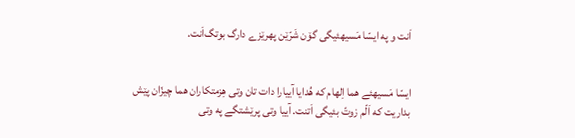اَنت و په ایسّا مَسیهئیگی گۆن شَرّێن پهرێزے دارگ بوتگ‌اَنت.


ایسّا مَسیهئے هما اِلهام که هُدایا آییارا دات تان وتی هِزمتکاران هما چیزّان پێش بداریت که اَلّم زوتّ بئیگی اَتنت. آییا وتی پرێشتگے په وتی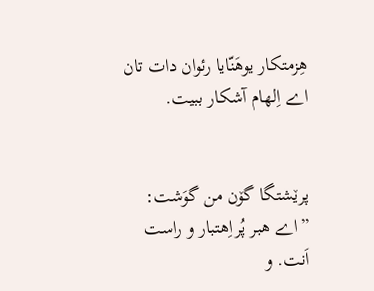هِزمتکار یوهَنّایا رئوان دات تان اے اِلهام آشکار ببیت.


پرێشتگا گۆن من گوَشت: ”اے هبر پُراِهتبار و راست اَنت. و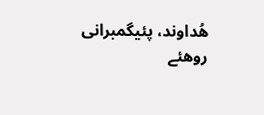هُداوند، پئیگمبرانی روهئے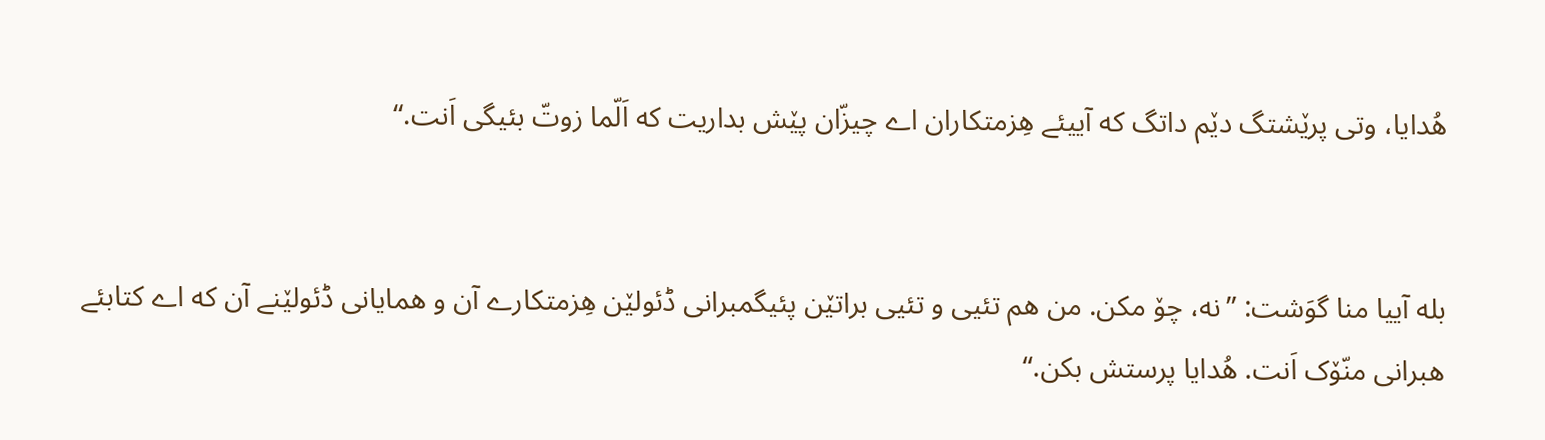هُدایا، وتی پرێشتگ دێم داتگ که آییئے هِزمتکاران اے چیزّان پێش بداریت که اَلّما زوتّ بئیگی اَنت.“


بله آییا منا گوَشت: ”نه، چۆ مکن. من هم تئیی و تئیی براتێن پئیگمبرانی ڈئولێن هِزمتکارے آن و همایانی ڈئولێنے آن که اے کتابئے هبرانی منّۆک اَنت. هُدایا پرستش بکن.“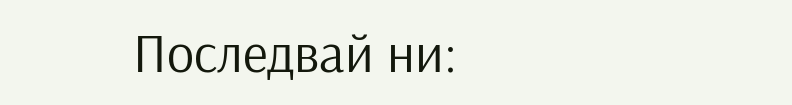Последвай ни: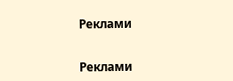Реклами


Реклами